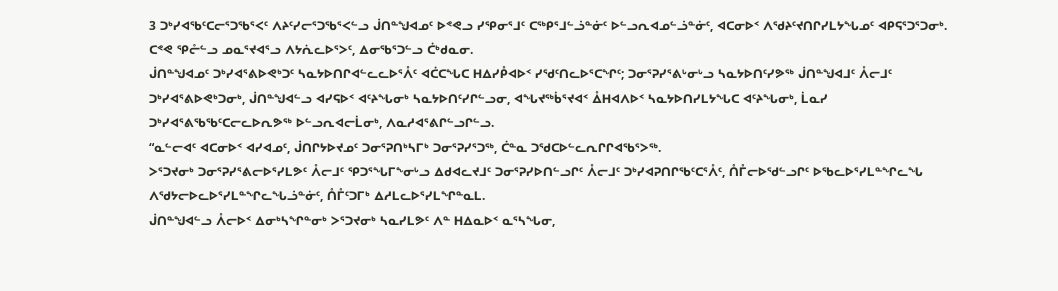3 ᑐᒃᓯᐊᖃᑦᑕᓕᕐᑐᖃᕐᐸᑦ ᐱᔨᑦᓯᓕᕐᑐᖃᕐᐸᓪᓗ ᒎᑎᓐᖑᐊᓄᑦ ᐅᕝᕙᓗ ᓯᕿᓂᕐᒧᑦ ᑕᖅᑭᕐᒧᓪᓘᓐᓃᑦ ᐅᓪᓗᕆᐊᓄᓪᓘᓐᓃᑦ, ᐊᑕᓂᐅᑉ ᐱᖁᔨᑦᔪᑎᒋᓯᒪᔭᖓᓄᑦ ᐊᑭᕋᕐᑐᕐᑐᓂᒃ.
ᑕᕝᕙ ᕿᓔᓪᓗ ᓄᓇᕐᔪᐊᕐᓗ ᐱᔭᕇᓚᐅᕐᐳᑦ, ᐃᓂᖃᕐᑐᓪᓗ ᑖᒃᑯᓇᓂ.
ᒎᑎᓐᖑᐊᓄᑦ ᑐᒃᓯᐊᕐᕕᐅᕙᒃᑐᑦ ᓴᓇᔭᐅᑎᒋᐊᓪᓚᓚᐅᕐᐰᑦ ᐊᑖᑕᖓᑕ ᕼᐃᓯᑬᐊᐅᑉ ᓯᖁᑦᑎᓚᐅᕐᑕᖏᑦ; ᑐᓂᕐᕈᓯᕐᕕᒡᓂᒡᓗ ᓴᓇᔭᐅᑎᑦᓯᕗᖅ ᒎᑎᓐᖑᐊᒧᑦ ᐰᓕᒧᑦ ᑐᒃᓯᐊᕐᕕᐅᕙᒃᑐᓂᒃ, ᒎᑎᓐᖑᐊᓪᓗ ᐊᓯᕋᐅᑉ ᐊᑦᔨᖓᓂᒃ ᓴᓇᔭᐅᑎᑦᓯᒋᓪᓗᓂ, ᐊᖓᔪᖅᑳᕐᔪᐊᑉ ᐂᕼᐊᐱᐅᑉ ᓴᓇᔭᐅᑎᓯᒪᔭᖓᑕ ᐊᑦᔨᖓᓂᒃ, ᒫᓇᓯ ᑐᒃᓯᐊᕐᕕᖃᖃᑦᑕᓕᓚᐅᕆᕗᖅ ᐅᓪᓗᕆᐊᓕᒫᓂᒃ, ᐱᓇᓱᐊᕐᕕᒋᓪᓗᒋᓪᓗ.
“ᓇᓪᓕᐊᑦ ᐊᑕᓂᐅᑉ ᐊᓯᐊᓄᑦ, ᒎᑎᒋᔭᐅᔪᓄᑦ ᑐᓂᕐᕈᑎᒃᓴᒥᒃ ᑐᓂᕐᕈᓯᕐᑐᖅ, ᑖᓐᓇ ᑐᖁᑕᐅᓪᓚᕆᒋᒋᐊᖃᕐᐳᖅ.
ᐳᕐᑐᔪᓂᒃ ᑐᓂᕐᕈᓯᕐᕕᓕᐅᕐᓯᒪᕗᑦ ᐰᓕᒧᑦ ᕿᑐᕐᖓᒥᖕᓂᒡᓗ ᐃᑯᐊᓚᔪᒧᑦ ᑐᓂᕐᕈᓯᐅᑎᓪᓗᒋᑦ ᐰᓕᒧᑦ ᑐᒃᓯᐊᕈᑎᒋᖃᑦᑕᕐᐰᑦ, ᑍᒤᓕᐅᖁᓪᓗᒋᑦ ᐅᖃᓚᐅᕐᓯᒪᓐᖏᓚᖓ ᐱᖁᔭᓕᐅᓚᐅᕐᓯᒪᓐᖏᓚᖓᓘᓐᓃᑦ, ᑍᒤᑦᑐᒥᒃ ᐃᓱᒪᓚᐅᕐᓯᒪᖏᓐᓇᒪ.
ᒎᑎᓐᖑᐊᓪᓗ ᐰᓕᐅᑉ ᐃᓂᒃᓴᖏᓐᓂᒃ ᐳᕐᑐᔪᓂᒃ ᓴᓇᓯᒪᕗᑦ ᐱᓐ ᕼᐃᓇᐅᑉ ᓇᕐᓴᖓᓂ,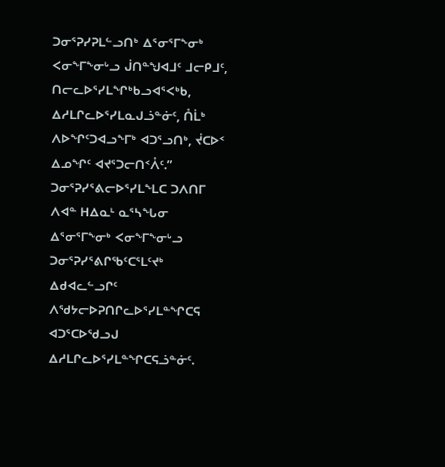ᑐᓂᕐᕈᓯᕈᒪᓪᓗᑎᒃ ᐃᕐᓂᕐᒥᖕᓂᒃ ᐸᓂᖕᒥᖕᓂᒡᓗ ᒎᑎᓐᖑᐊᒧᑦ ᒧᓕᑭᒧᑦ, ᑎᓕᓚᐅᕐᓯᒪᖏᒃᑲᓗᐊᕐᐸᒃᑲ, ᐃᓱᒪᒋᓚᐅᕐᓯᒪᓇᒍᓘᓐᓃᑦ, ᑍᒫᒃ ᐱᐅᖏᑦᑐᐊᓗᖕᒥᒃ ᐊᑐᕐᓗᑎᒃ, ᔫᑕᐅᑉ ᐃᓄᖏᑦ ᐊᔪᕐᑐᓕᑎᑉᐰᑦ.”
ᑐᓂᕐᕈᓯᕐᕕᓕᐅᕐᓯᒪᖕᒪᑕ ᑐᐱᑎᒥ ᐱᐊᓐ ᕼᐃᓇᒻ ᓇᕐᓴᖓᓂ ᐃᕐᓂᕐᒥᖕᓂᒃ ᐸᓂᖕᒥᖕᓂᒡᓗ ᑐᓂᕐᕈᓯᕐᕕᒋᖃᑦᑕᕐᒪᑦᔪᒃ ᐃᑯᐊᓚᓪᓗᒋᑦ ᐱᖁᔭᓕᐅᕈᑎᒋᓚᐅᕐᓯᒪᓐᖏᑕᕋ ᐊᑐᕐᑕᐅᖁᓗᒍ ᐃᓱᒪᒋᓚᐅᕐᓯᒪᓐᖏᑕᕋᓘᓐᓃᑦ.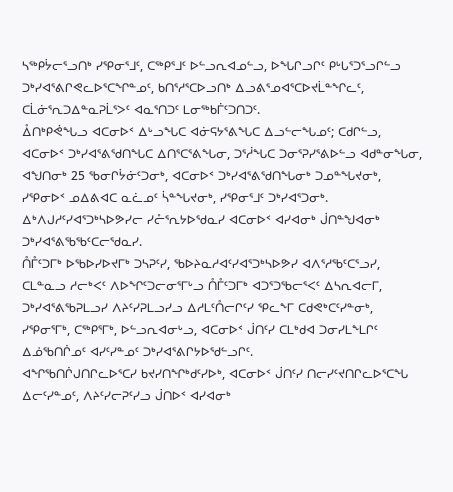ᓴᖅᑭᔮᓕᕐᓗᑎᒃ ᓯᕿᓂᕐᒧᑦ, ᑕᖅᑭᕐᒧᑦ ᐅᓪᓗᕆᐊᓄᓪᓗ, ᐅᖓᒋᓗᒋᑦ ᑭᒡᒐᕐᑐᕐᓗᒋᓪᓗ ᑐᒃᓯᐊᕐᕕᒋᕙᓚᐅᕐᑕᖏᓐᓄᑦ, ᑲᑎᕐᓱᕐᑕᐅᓗᑎᒃ ᐃᓗᕕᕐᓄᐊᕐᑕᐅᔪᒫᓐᖏᓚᑦ, ᑕᒫᓃᕐᕆᑐᐃᓐᓇᕈᒫᕐᐳᑦ ᐊᓇᕐᑎᑐᑦ ᒪᓂᖅᑲᒦᑦᑐᑎᑐᑦ.
ᐂᑎᒃᑭᕚᖓᓗ ᐊᑕᓂᐅᑉ ᐃᒡᓗᖓᑕ ᐊᓃᕋᔭᕐᕕᖓᑕ ᐃᓗᓪᓕᖓᓄᑦ; ᑕᑯᒋᓪᓗ, ᐊᑕᓂᐅᑉ ᑐᒃᓯᐊᕐᕕᖁᑎᖓᑕ ᐃᑎᕐᑕᕐᕕᖓᓂ, ᑐᕐᓲᖓᑕ ᑐᓂᕐᕈᓯᕐᕕᐅᓪᓗ ᐊᑯᓐᓂᖓᓂ, ᐊᖑᑎᓂᒃ 25 ᖃᓂᒋᔮᓃᑦᑐᓂᒃ, ᐊᑕᓂᐅᑉ ᑐᒃᓯᐊᕐᕕᖁᑎᖓᓂᒃ ᑐᓄᓐᖓᔪᓂᒃ, ᓯᕿᓂᐅᑉ ᓄᐃᕕᐊᑕ ᓇᓛᓄᑦ ᓵᓐᖓᔪᓂᒃ, ᓯᕿᓂᕐᒧᑦ ᑐᒃᓯᐊᕐᑐᓂᒃ.
ᐃᒃᐱᒍᓱᑦᓯᐊᕐᑐᒃᓴᐅᕗᓯᓕ ᓯᓔᕐᕆᔭᐅᖁᓇᓯ ᐊᑕᓂᐅᑉ ᐊᓯᐊᓂᒃ ᒎᑎᓐᖑᐊᓂᒃ ᑐᒃᓯᐊᕐᕕᖃᖃᑦᑕᓕᖁᓇᓯ.
ᑍᒤᑦᑐᒥᒃ ᐅᖃᐅᓯᐅᔪᒥᒃ ᑐᓴᕈᑦᓯ, ᖃᐅᔨᓇᓱᐊᑦᓯᐊᕐᑐᒃᓴᐅᕗᓯ ᐊᐱᕐᓱᖃᑦᑕᕐᓗᓯ, ᑕᒪᓐᓇᓗ ᓱᓕᒃᐸᑦ ᐱᐅᖏᑦᑐᓕᓂᕐᒥᒡᓗ ᑍᒤᑦᑐᒥᒃ ᐊᑐᕐᑐᖃᓕᕐᐸᑦ ᐃᓴᕆᐊᓕᒥ,
ᑐᒃᓯᐊᕐᕕᖃᕈᒪᓗᓯ ᐱᔨᑦᓯᕈᒪᓗᓯᓗ ᐃᓱᒪᑦᑍᓕᒋᑦᓯ ᕿᓚᖕᒥ ᑕᑯᕙᒃᑕᑦᓯᓐᓂᒃ, ᓯᕿᓂᕐᒥᒃ, ᑕᖅᑭᕐᒥᒃ, ᐅᓪᓗᕆᐊᓂᒡᓗ, ᐊᑕᓂᐅᑉ ᒎᑎᑦᓯ ᑕᒪᒃᑯᐊ ᑐᓂᓯᒪᖕᒪᒋᑦ ᐃᓅᖃᑎᒌᓄᑦ ᐊᓯᑦᓯᓐᓄᑦ ᑐᒃᓯᐊᕐᕕᒋᔭᐅᖁᓪᓗᒋᑦ.
ᐊᖏᖃᑎᒌᒍᑎᒋᓚᐅᕐᑕᓯ ᑲᔪᓯᑎᖏᒃᑯᑦᓯᐅᒃ, ᐊᑕᓂᐅᑉ ᒎᑎᑦᓯ ᑎᓕᓯᑦᔪᑎᒋᓚᐅᕐᑕᖓ ᐃᓕᑦᓯᓐᓄᑦ, ᐱᔨᑦᓯᓕᕈᑦᓯᓗ ᒎᑎᐅᑉ ᐊᓯᐊᓂᒃ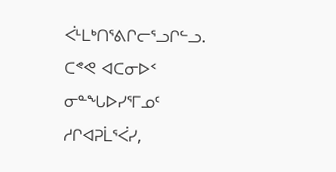ᐹᒻᒪᒃᑎᕐᕕᒋᓕᕐᓗᒋᓪᓗ. ᑕᕝᕙ ᐊᑕᓂᐅᑉ ᓂᓐᖓᐅᓯᕐᒥᓄᑦ ᓱᒋᐊᕈᒫᕐᐹᓯ,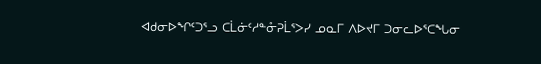ᐊᑯᓂᐅᖏᑦᑐᕐᓗ ᑕᒫᓃᑦᓱᓐᓁᕈᒫᕐᐳᓯ ᓄᓇᒥ ᐱᐅᔪᒥ ᑐᓂᓚᐅᕐᑕᖓᓂ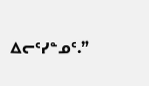ᐃᓕᑦᓯᓐᓄᑦ.”